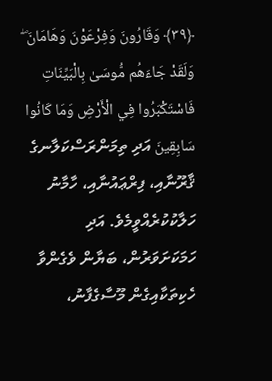﴿٣٩﴾ وَقَارُونَ وَفِرْعَوْنَ وَهَامَانَ ۖ وَلَقَدْ جَاءَهُم مُّوسَىٰ بِالْبَيِّنَاتِ فَاسْتَكْبَرُوا فِي الْأَرْضِ وَمَا كَانُوا سَابِقِينَ އަދި ތިމަންރަސްކަލާނގެ ޤާރޫނާއި، ފިރްޢައުނާއި، ހާމާނު ހަލާކުކުރެއްވީމެވެ. އަދި ހަމަކަށަވަރުން، ބަޔާން ވެގެންވާ ހެކިތަކާއިގެން މޫސާގެފާނު،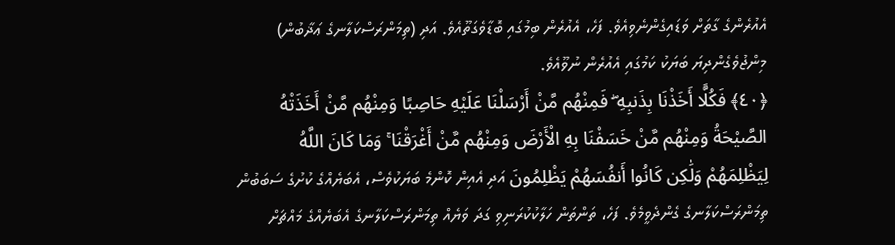އެއުރެންގެ ގާތަށް ވަޑައިގެންނެވިއެވެ. ފަހެ، އެއުރެން ބިމުގައި ބޮޑާވެގަތޫއެވެ. އަދި (ތިމަންރަސްކަލާނގެ ޢަޛާބުން) މިންޖުވެގެންދިޔަ ބަޔަކު ކަމުގައި އެއުރެން ނުވޫއެވެ.
﴿٤٠﴾ فَكُلًّا أَخَذْنَا بِذَنبِهِ ۖ فَمِنْهُم مَّنْ أَرْسَلْنَا عَلَيْهِ حَاصِبًا وَمِنْهُم مَّنْ أَخَذَتْهُ الصَّيْحَةُ وَمِنْهُم مَّنْ خَسَفْنَا بِهِ الْأَرْضَ وَمِنْهُم مَّنْ أَغْرَقْنَا ۚ وَمَا كَانَ اللَّهُ لِيَظْلِمَهُمْ وَلَٰكِن كَانُوا أَنفُسَهُمْ يَظْلِمُونَ އަދި އެއިން ކޮންމެ ބަޔަކުވެސް، އެބަޔެއްގެ ކުށުގެ ސަބަބުން ތިމަންރަސްކަލާނގެ ގެންދެވީމެވެ. ފަހެ، ތަންތަން ހަލާކުކުރަނިވި ގަދަ ވަޔެއް ތިމަންރަސްކަލާނގެ އެބަޔެއްގެ މައްޗަށް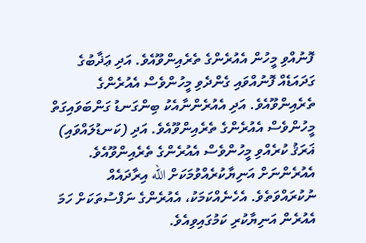ފޮނުއްވި މީހުން އެއުރެންގެ ތެރެއިންވޫއެވެ. އަދި ޢަޛާބުގެ ގަދައަޑެއް ފޮނުއްވައި ގެންދެވި މީހުންވެސް އެއުރެންގެ ތެރެއިންވޫއެވެ. އަދި އެއުރެންނާއެކު ބިންގަނޑު ގަންބަވައިގަތް މީހުންވެސް އެއުރެންގެ ތެރެއިންވޫއެވެ. އަދި (ކަނޑުލައްވައި) ޣަރަޤު ކުރެއްވި މީހުންވެސް އެއުރެންގެ ތެރެއިންވޫއެވެ. އެއުރެންނަށް އަނިޔާކުރެއްވުމަކަށް الله އިރާދައެއް ނުކުރައްވަތެވެ. އެހެނެއްކަމަކު، އެއުރެންގެ ނަފްސުތަކަށް ހަމަ އެއުރެން އަނިޔާކުރި ކަމުގައިވިއެވެ.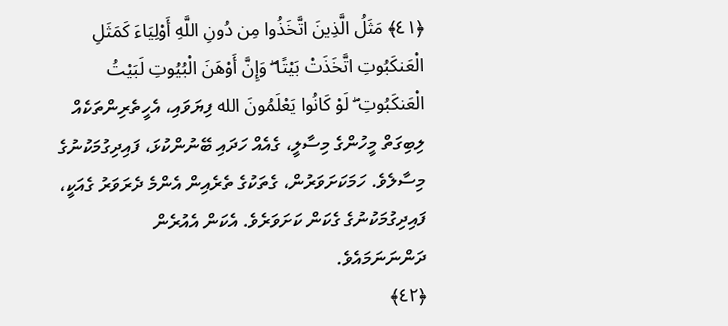﴿٤١﴾ مَثَلُ الَّذِينَ اتَّخَذُوا مِن دُونِ اللَّهِ أَوْلِيَاءَ كَمَثَلِ الْعَنكَبُوتِ اتَّخَذَتْ بَيْتًا ۖ وَإِنَّ أَوْهَنَ الْبُيُوتِ لَبَيْتُ الْعَنكَبُوتِ ۖ لَوْ كَانُوا يَعْلَمُونَ الله ފިޔަވައި، އެހީތެރިންތަކެއް ލިބިގަތް މީހުންގެ މިސާލީ، ގެއެއް ހަދައި ބޭނުންކުޅަ، ފައިދިގުމަކުނުގެ މިސާލެވެ. ހަމަކަށަވަރުން، ގެތަކުގެ ތެރެއިން އެންމެ ދެރަވަރު ގެއަކީ، ފައިދިގުމަކުނުގެ ގެކަން ކަށަވަރެވެ. އެކަން އެއުރެން ދަންނަނަމައެވެ.
﴿٤٢﴾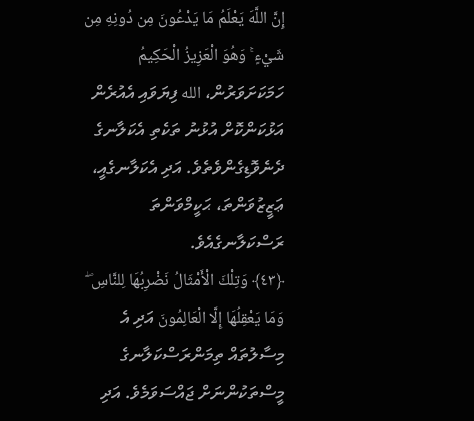إِنَّ اللَّهَ يَعْلَمُ مَا يَدْعُونَ مِن دُونِهِ مِن شَيْءٍ ۚ وَهُوَ الْعَزِيزُ الْحَكِيمُ ހަމަކަށަވަރުން، الله ފިޔަވައި އެއުރެން އަޅުކަންކޮށް އުޅުނު ތަކެތި އެކަލާނގެ ދެނެވޮޑިގެންވެތެވެ. އަދި އެކަލާނގެއީ، ޢަޒީޒުވަންތަ، ޙަކީމްވަންތަ ރަސްކަލާނގެއެވެ.
﴿٤٣﴾ وَتِلْكَ الْأَمْثَالُ نَضْرِبُهَا لِلنَّاسِ ۖ وَمَا يَعْقِلُهَا إِلَّا الْعَالِمُونَ އަދި އެ މިސާލުތައް ތިމަންރަސްކަލާނގެ މީސްތަކުންނަށް ޖައްސަވަމެވެ. އަދި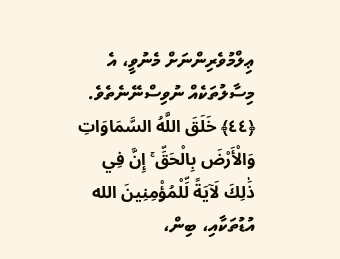ޢިލްމުވެރިންނަށް މެނުވީ، އެ މިސާލުތަކެއް ނުވިސްނޭނެތެވެ.
﴿٤٤﴾ خَلَقَ اللَّهُ السَّمَاوَاتِ وَالْأَرْضَ بِالْحَقِّ ۚ إِنَّ فِي ذَٰلِكَ لَآيَةً لِّلْمُؤْمِنِينَ الله އުޑުތަކާއި، ބިން،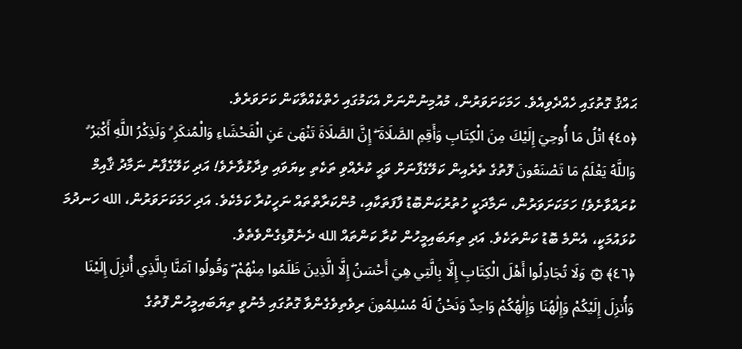ޙައްޤު ގޮތުގައި ހެއްދެވިއެވެ. ހަމަކަށަވަރުން، މުއުމިނުންނަށް އެކަމުގައި ހެތްކެއްވާކަން ކަށަވަރެވެ.
﴿٤٥﴾ اتْلُ مَا أُوحِيَ إِلَيْكَ مِنَ الْكِتَابِ وَأَقِمِ الصَّلَاةَ ۖ إِنَّ الصَّلَاةَ تَنْهَىٰ عَنِ الْفَحْشَاءِ وَالْمُنكَرِ ۗ وَلَذِكْرُ اللَّهِ أَكْبَرُ ۗ وَاللَّهُ يَعْلَمُ مَا تَصْنَعُونَ ފޮތުގެ ތެރެއިން ކަލޭގެފާނަށް ވަޙީ ކުރެއްވި ތަކެތި ކިޔަވައި ވިދާޅުވާށެވެ! އަދި ކަލޭގެފާނު ނަމާދު ޤާއިމް ކުރައްވާށެވެ! ހަމަކަށަވަރުން، ނަމާދަކީ ހުތުރުކަންބޮޑު ފާފަތަކާއި، މުންކަރާތްތައް ނަހީކުރާ ކަމެކެވެ. އަދި ހަމަކަށަވަރުން، الله ހަނދުމަ ކުޅައުމަކީ، އެންމެ ބޮޑު ކަންތަކެވެ. އަދި ތިޔަބައިމީހުން ކުރާ ކަންތައް الله ދެނެވޮޑިގެންވެތެވެ.
﴿٤٦﴾ ۞ وَلَا تُجَادِلُوا أَهْلَ الْكِتَابِ إِلَّا بِالَّتِي هِيَ أَحْسَنُ إِلَّا الَّذِينَ ظَلَمُوا مِنْهُمْ ۖ وَقُولُوا آمَنَّا بِالَّذِي أُنزِلَ إِلَيْنَا وَأُنزِلَ إِلَيْكُمْ وَإِلَٰهُنَا وَإِلَٰهُكُمْ وَاحِدٌ وَنَحْنُ لَهُ مُسْلِمُونَ ރިވެތިވެގެންވާ ގޮތުގައި މެނުވީ ތިޔަބައިމީހުން ފޮތުގެ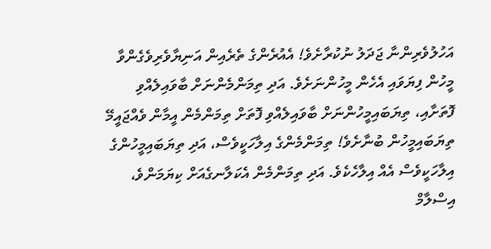އަހުލުވެރިންނާ ޖަދަލު ނުކުރާށެވެ! އެއުރެންގެ ތެރެއިން އަނިޔާވެރިވެގެންވާ މީހުން ފިޔަވައި އެހެން މީހުންނަށެވެ. އަދި ތިމަންމެންނަށް ބާވައިލެއްވި ފޮތަށާއި، ތިޔަބައިމީހުންނަށް ބާވައިލެއްވި ފޮތަށް ތިމަންމެން އީމާން ވެއްޖައީމޭ ތިޔަބައިމީހުން ބުނާށެވެ! ތިމަންމެންގެ އިލާހަކީވެސް، އަދި ތިޔަބައިމީހުންގެ އިލާހަކީވެސް އެއް އިލާހެކެވެ. އަދި ތިމަންމެން އެކަލާނގެއަށް ކިޔަމަންވެ، އިސްލާމް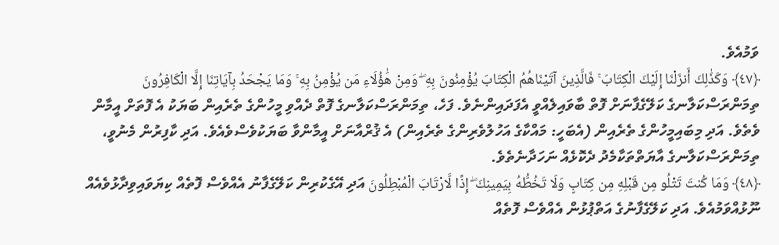ވަމުއެވެ.
﴿٤٧﴾ وَكَذَٰلِكَ أَنزَلْنَا إِلَيْكَ الْكِتَابَ ۚ فَالَّذِينَ آتَيْنَاهُمُ الْكِتَابَ يُؤْمِنُونَ بِهِ ۖ وَمِنْ هَٰؤُلَاءِ مَن يُؤْمِنُ بِهِ ۚ وَمَا يَجْحَدُ بِآيَاتِنَا إِلَّا الْكَافِرُونَ ތިމަންރަސްކަލާނގެ ކަލޭގެފާނަށް ފޮތް ބާވައިލެއްވީ އެފަދައިންނެވެ. ފަހެ، ތިމަންރަސްކަލާނގެ ފޮތް ދެއްވި މީހުންގެ ތެރެއިން ބަޔަކު އެ ފޮތަށް އީމާން ވެތެވެ. އަދި މިބައިމީހުންގެ ތެރެއިން (އެބަހީ: މައްކާގެ އަހުލުވެރިންގެ ތެރެއިން) އެ ޤުރްއާނަށް އީމާންވާ ބަޔަކުވެސްވެއެވެ. އަދި ކާފިރުން މެނުވީ، ތިމަންރަސްކަލާނގެ އާޔަތްތަކާމެދު ދެކޮޅެއް ނަހަދާނެތެވެ.
﴿٤٨﴾ وَمَا كُنتَ تَتْلُو مِن قَبْلِهِ مِن كِتَابٍ وَلَا تَخُطُّهُ بِيَمِينِكَ ۖ إِذًا لَّارْتَابَ الْمُبْطِلُونَ އަދި އޭގެކުރިން ކަލޭގެފާނު އެއްވެސް ފޮތެއް ކިޔަވައިވިދާޅުވެއެއް ނޫޅުއްވަމުއެވެ. އަދި ކަލޭގެފާނުގެ އަތްޕުޅުން އެއްވެސް ފޮތެއް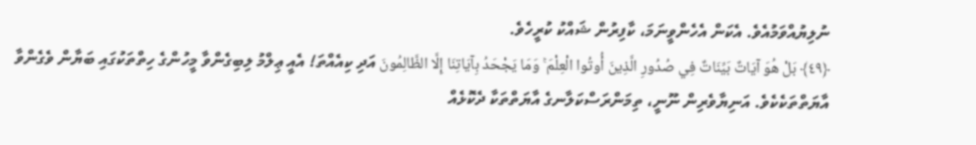ނުލިޔުއްވަމުއެވެ. އެކަން އެހެންވީނަމަ، ކާފިރުން ޝައްކު ކުރީހެވެ.
﴿٤٩﴾ بَلْ هُوَ آيَاتٌ بَيِّنَاتٌ فِي صُدُورِ الَّذِينَ أُوتُوا الْعِلْمَ ۚ وَمَا يَجْحَدُ بِآيَاتِنَا إِلَّا الظَّالِمُونَ އަދި ކިއެއްތަ! އެއީ ޢިލްމު ލިބިގެންވާ މީހުންގެ ހިތްތަކުގައި ބަޔާން ވެގެންވާ އާޔަތްތަކެކެވެ. އަނިޔާވެރިން ނޫނީ، ތިމަންރަސްކަލާނގެ އާޔަތްތަކާ ދެކޮޅެއް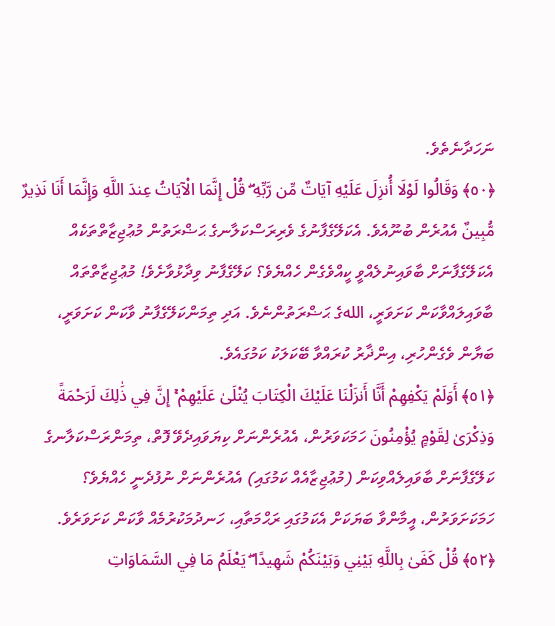ނަހަދާނެތެވެ.
﴿٥٠﴾ وَقَالُوا لَوْلَا أُنزِلَ عَلَيْهِ آيَاتٌ مِّن رَّبِّهِ ۖ قُلْ إِنَّمَا الْآيَاتُ عِندَ اللَّهِ وَإِنَّمَا أَنَا نَذِيرٌ مُّبِينٌ އެއުރެން ބުނޫއެވެ. އެކަލޭގެފާނުގެ ވެރިރަސްކަލާނގެ ޙަޟްރަތުން މުޢުޖިޒާތްތަކެއް އެކަލޭގެފާނަށް ބާވައިނުލެއްވީ ކީއްވެގެން ހެއްޔެވެ؟ ކަލޭގެފާނު ވިދާޅުވާށެވެ! މުޢުޖިޒާތްތައް ބާވައިލައްވާކަން ކަށަވަރީ، اللهގެ ޙަޟްރަތުންނެވެ. އަދި ތިމަންކަލޭގެފާނު ވާކަން ކަށަވަރީ، ބަޔާން ވެގެންހުރި، އިންޛާރު ކުރައްވާ ބޭކަލަކު ކަމުގައެވެ.
﴿٥١﴾ أَوَلَمْ يَكْفِهِمْ أَنَّا أَنزَلْنَا عَلَيْكَ الْكِتَابَ يُتْلَىٰ عَلَيْهِمْ ۚ إِنَّ فِي ذَٰلِكَ لَرَحْمَةً وَذِكْرَىٰ لِقَوْمٍ يُؤْمِنُونَ ހަމަކަވަރުން، އެއުރެންނަށް ކިޔަވައިދެވޭ ފޮތް، ތިމަންރަސްކަލާނގެ ކަލޭގެފާނަށް ބާވައިލެއްވިކަން (މުޢުޖިޒާއެއް ކަމުގައި) އެއުރެންނަށް ނުފުދެނީ ހެއްޔެވެ؟ ހަމަކަށަވަރުން، އީމާންވާ ބަޔަކަށް އެކަމުގައި ރަޙްމަތާއި، ހަނދުމަކުރުމެއް ވާކަން ކަށަވަރެވެ.
﴿٥٢﴾ قُلْ كَفَىٰ بِاللَّهِ بَيْنِي وَبَيْنَكُمْ شَهِيدًا ۖ يَعْلَمُ مَا فِي السَّمَاوَاتِ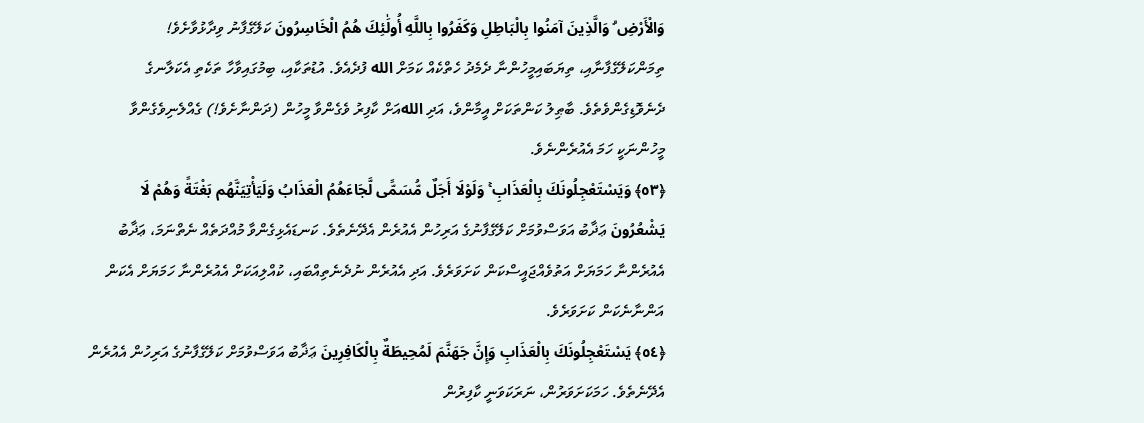وَالْأَرْضِ ۗ وَالَّذِينَ آمَنُوا بِالْبَاطِلِ وَكَفَرُوا بِاللَّهِ أُولَٰئِكَ هُمُ الْخَاسِرُونَ ކަލޭގެފާނު ވިދާޅުވާށެވެ! ތިމަންކަލޭގެފާނާއި، ތިޔަބައިމީހުންނާ ދެމެދު ހެތްކެއް ކަމަށް الله ފުދެއެވެ. އުޑުތަކާއި، ބިމުގައިވާހާ ތަކެތި އެކަލާނގެ ދެނެވޮޑިގެންވެތެވެ. ބާޠިލު ކަންތަކަށް އީމާންވެ، އަދި اللهއަށް ކާފިރު ވެގެންވާ މީހުން (ދަންނާށެވެ!) ގެއްލެނިވެގެންވާ މީހުންނަކީ ހަމަ އެއުރެންނެވެ.
﴿٥٣﴾ وَيَسْتَعْجِلُونَكَ بِالْعَذَابِ ۚ وَلَوْلَا أَجَلٌ مُّسَمًّى لَّجَاءَهُمُ الْعَذَابُ وَلَيَأْتِيَنَّهُم بَغْتَةً وَهُمْ لَا يَشْعُرُونَ ޢަޛާބު އަވަސްވުމަށް ކަލޭގެފާނުގެ އަރިހުން އެއުރެން އެދޭނެތެވެ. ކަނޑައެޅިގެންވާ މުއްދަތެއް ނެތްނަމަ، ޢަޛާބު އެއުރެންނާ ހަމަޔަށް އަތުވެއްޖައީސްކަން ކަށަވަރެވެ. އަދި އެއުރެން ނުދެނެތިއްބައި، ކުއްލިއަކަށް އެއުރެންނާ ހަމަޔަށް އެކަން އަންނާނެކަން ކަށަވަރެވެ.
﴿٥٤﴾ يَسْتَعْجِلُونَكَ بِالْعَذَابِ وَإِنَّ جَهَنَّمَ لَمُحِيطَةٌ بِالْكَافِرِينَ ޢަޛާބު އަވަސްވުމަށް ކަލޭގެފާނުގެ އަރިހުން އެއުރެން އެދޭނެތެވެ. ހަމަކަށަވަރުން، ނަރަކަވަނީ ކާފިރުން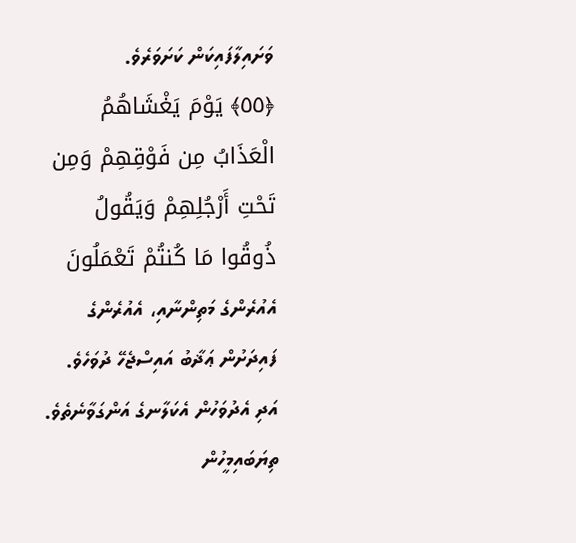ވަށައިލާފައިކަން ކަށަވަރެވެ.
﴿٥٥﴾ يَوْمَ يَغْشَاهُمُ الْعَذَابُ مِن فَوْقِهِمْ وَمِن تَحْتِ أَرْجُلِهِمْ وَيَقُولُ ذُوقُوا مَا كُنتُمْ تَعْمَلُونَ އެއުރެންގެ މަތިންނާއި، އެއުރެންގެ ފައިދަށުން ޢަޛާބު އައިސްޖެހޭ ދުވަހެވެ. އަދި އެދުވަހުން އެކަލާނގެ އަންގަވާނެތެވެ. ތިޔަބައިމީހުން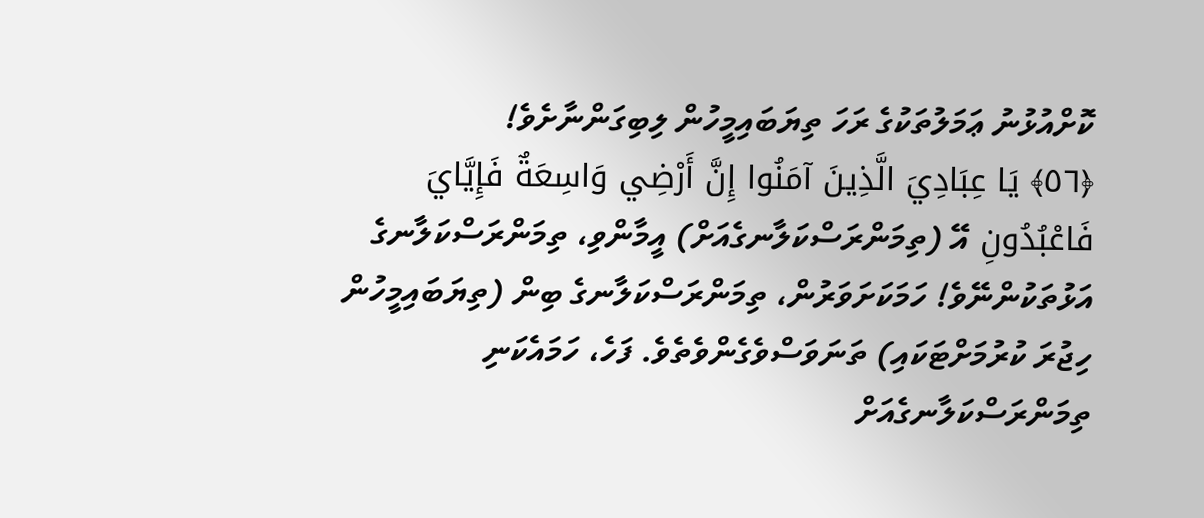ކޮށްއުޅުނު ޢަމަލުތަކުގެ ރަހަ ތިޔަބައިމީހުން ލިބިގަންނާށެވެ!
﴿٥٦﴾ يَا عِبَادِيَ الَّذِينَ آمَنُوا إِنَّ أَرْضِي وَاسِعَةٌ فَإِيَّايَ فَاعْبُدُونِ އޭ (ތިމަންރަސްކަލާނގެއަށް) އީމާންވި، ތިމަންރަސްކަލާނގެ އަޅުތަކުންނޭވެ! ހަމަކަށަވަރުން، ތިމަންރަސްކަލާނގެ ބިން (ތިޔަބައިމީހުން ހިޖުރަ ކުރުމަށްޓަކައި) ތަނަވަސްވެގެންވެތެވެ. ފަހެ، ހަމައެކަނި ތިމަންރަސްކަލާނގެއަށް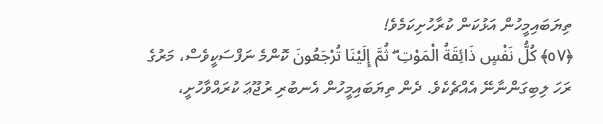ތިޔަބައިމީހުން އަޅުކަން ކުރާހުށިކަމެވެ!
﴿٥٧﴾ كُلُّ نَفْسٍ ذَائِقَةُ الْمَوْتِ ۖ ثُمَّ إِلَيْنَا تُرْجَعُونَ ކޮންމެ ނަފްސަކީވެސް، މަރުގެ ރަހަ ލިބިގަންނާނޭ އެއްޗެކެވެ. ދެން ތިޔަބައިމީހުން އެނބުރި ރުޖޫޢަ ކުރައްވާހުށީ،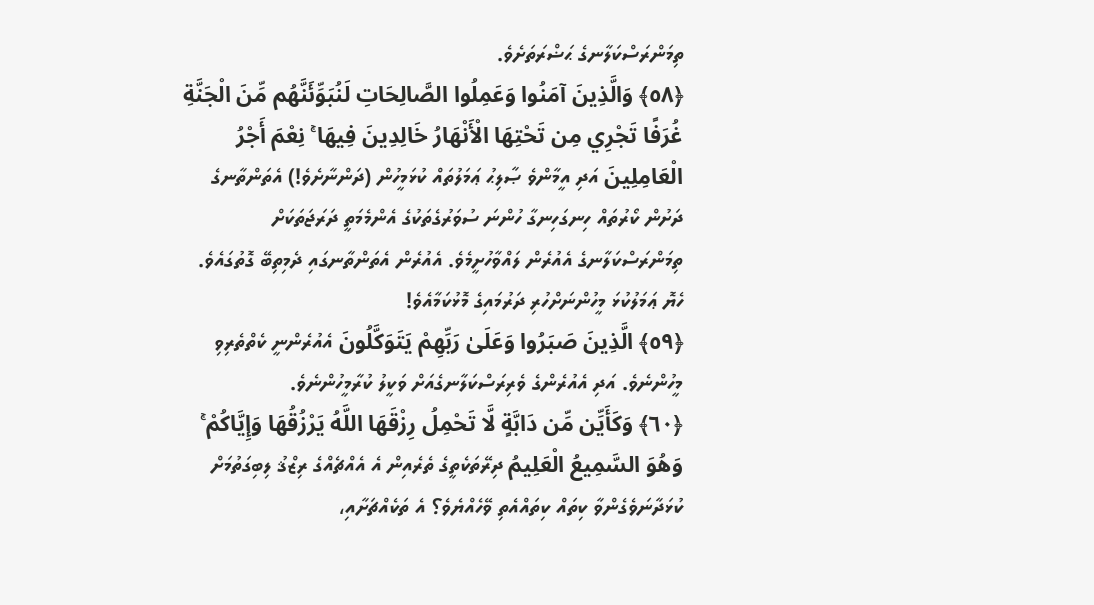ތިމަންރަސްކަލާނގެ ޙަޟްރަތަށެވެ.
﴿٥٨﴾ وَالَّذِينَ آمَنُوا وَعَمِلُوا الصَّالِحَاتِ لَنُبَوِّئَنَّهُم مِّنَ الْجَنَّةِ غُرَفًا تَجْرِي مِن تَحْتِهَا الْأَنْهَارُ خَالِدِينَ فِيهَا ۚ نِعْمَ أَجْرُ الْعَامِلِينَ އަދި އީމާންވެ ޞާލިޙު ޢަމަލުތައް ކުޅަމީހުން (ދަންނާށެވެ!) އެތަންތާނގެ ދަށުން ކޯރުތައް ހިނގަހިނގާ ހުންނަ ސުވަރުގެތަކުގެ އެންމެމަތީ ދަރަޖަތަކަށް ތިމަންރަސްކަލާނގެ އެއުރެން ލައްވާހުށީމެވެ. އެއުރެން އެތަންތާނގައި ދެމިތިބޭ ގޮތުގައެވެ. ހެޔޮ ޢަމަލުކުޅަ މީހުންނަށްހުރި ދަރުމައިގެ މޮޅުކަމާއެވެ!
﴿٥٩﴾ الَّذِينَ صَبَرُوا وَعَلَىٰ رَبِّهِمْ يَتَوَكَّلُونَ އެއުރެންނީ ކެތްތެރިވި މީހުންނެވެ. އަދި އެއުރެންގެ ވެރިރަސްކަލާނގެއަށް ވަކީލު ކުރާމީހުންނެވެ.
﴿٦٠﴾ وَكَأَيِّن مِّن دَابَّةٍ لَّا تَحْمِلُ رِزْقَهَا اللَّهُ يَرْزُقُهَا وَإِيَّاكُمْ ۚ وَهُوَ السَّمِيعُ الْعَلِيمُ ދިރޭތަކެތީގެ ތެރެއިން އެ އެއްޗެއްގެ ރިޒްޤު ލިބިގަތުމަށް ކުޅަދާނަވެގެންވާ ކިތައް ކިތައްއެތި ވޭހެއްޔެވެ؟ އެ ތަކެއްޗަށާއި،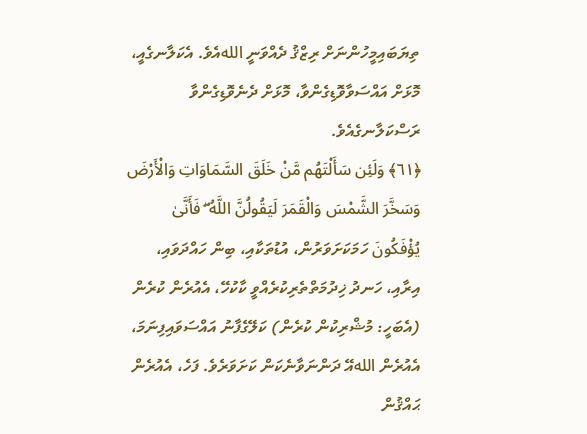ތިޔަބައިމީހުންނަށް ރިޒްޤު ދެއްވަނީ اللهއެވެ. އެކަލާނގެއީ، މޮޅަށް އައްސަވާވޮޑިގެންވާ، މޮޅަށް ދެނެވޮޑިގެންވާ ރަސްކަލާނގެއެވެ.
﴿٦١﴾ وَلَئِن سَأَلْتَهُم مَّنْ خَلَقَ السَّمَاوَاتِ وَالْأَرْضَ وَسَخَّرَ الشَّمْسَ وَالْقَمَرَ لَيَقُولُنَّ اللَّهُ ۖ فَأَنَّىٰ يُؤْفَكُونَ ހަމަކަށަވަރުން، އުޑުތަކާއި، ބިން ހައްދަވައި، އިރާއި، ހަނދު ޚިދުމަތްތެރިކުރެއްވީ ކާކުހޭ، އެއުރެން ކުރެން (އެބަހީ: މުޝްރިކުން ކުރެން) ކަލޭގެފާނު އައްސަވައިފިނަމަ، އެއުރެން اللهއޭ ދަންނަވާނެކަން ކަށަވަރެވެ. ފަހެ، އެއުރެން ޙައްޤުން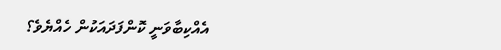އެއްކިބާވަނީ ކޮންފަދައަކުން ހެއްޔެވެ؟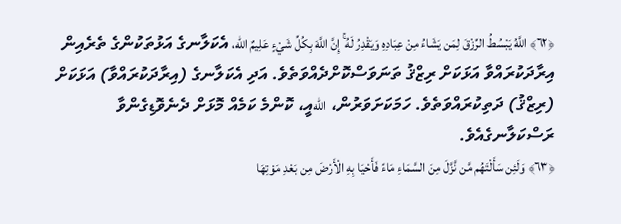﴿٦٢﴾ اللَّهُ يَبْسُطُ الرِّزْقَ لِمَن يَشَاءُ مِنْ عِبَادِهِ وَيَقْدِرُ لَهُ ۚ إِنَّ اللَّهَ بِكُلِّ شَيْءٍ عَلِيمٌ الله، އެކަލާނގެ އަޅުތަކުންގެ ތެރެއިން އިރާދަކުރައްވާ އަޅަކަށް ރިޒްޤު ތަނަވަސްކޮށްދެއްވަތެވެ. އަދި އެކަލާނގެ (އިރާދަކުރައްވާ) އަޅަކަށް (ރިޒްޤު) ދަތިކުރައްވަތެވެ. ހަމަކަށަވަރުން، اللهއީ، ކޮންމެ ކަމެއް މޮޅަށް ދެނެވޮޑިގެންވާ ރަސްކަލާނގެއެވެ.
﴿٦٣﴾ وَلَئِن سَأَلْتَهُم مَّن نَّزَّلَ مِنَ السَّمَاءِ مَاءً فَأَحْيَا بِهِ الْأَرْضَ مِن بَعْدِ مَوْتِهَا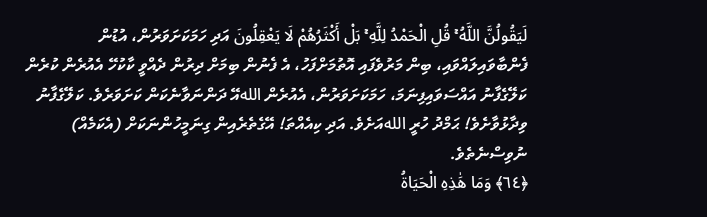لَيَقُولُنَّ اللَّهُ ۚ قُلِ الْحَمْدُ لِلَّهِ ۚ بَلْ أَكْثَرُهُمْ لَا يَعْقِلُونَ އަދި ހަމަކަށަވަރުން، އުޑުން ފެންބާވައިލައްވައި، ބިން މަރުވެފައި އޮތުމަށްފަހު، އެ ފެނުން ބިމަށް ދިރުން ދެއްވީ ކާކުހޭ އެއުރެން ކުރެން ކަލޭގެފާނު އައްސަވައިފިނަމަ، ހަމަކަށަވަރުން، އެއުރެން اللهއޭ ދަންނަވާނެކަން ކަށަވަރެވެ. ކަލޭގެފާނު ވިދާޅުވާށެވެ! ޙަމްދު ހުރީ اللهއަށެވެ. އަދި ކިއެއްތަ! އޭގެތެރެއިން ގިނަމީހުންނަކަށް (އެކަމެއް) ނުވިސްނެތެވެ.
﴿٦٤﴾ وَمَا هَٰذِهِ الْحَيَاةُ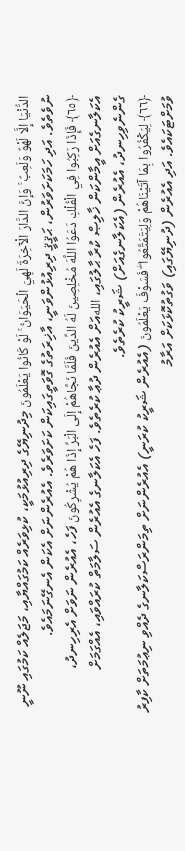الدُّنْيَا إِلَّا لَهْوٌ وَلَعِبٌ ۚ وَإِنَّ الدَّارَ الْآخِرَةَ لَهِيَ الْحَيَوَانُ ۚ لَوْ كَانُوا يَعْلَمُونَ މިދުނިޔޭގެ ދިރިއުޅުމަކީ، ކުޅިވަރެއް ކަމުގައްޔާއި، މަޖަލެއް ކަމުގައި ނޫނީ ނުވެތެވެ. އަދި ހަމަކަށަވަރުން، ޙަޤީޤީ ދިރިއުޅުންވަނީ، އާޚިރަތުގެ ގޮވަތީގައިކަން ކަށަވަރެވެ. އެއުރެންނަށް އެކަން އެނގޭނަމައެވެ.
﴿٦٥﴾ فَإِذَا رَكِبُوا فِي الْفُلْكِ دَعَوُا اللَّهَ مُخْلِصِينَ لَهُ الدِّينَ فَلَمَّا نَجَّاهُمْ إِلَى الْبَرِّ إِذَا هُمْ يُشْرِكُونَ ފަހެ، އެއުރެން ނަވަށް އެރިހިނދު، އެކަލާނގެއަށް އީމާންކަން ޚާލިޞް ކުރާ ޙާލުގައި، اللهއަށް އެއުރެން ދުޢާ ކުރެތެވެ. ފަހެ އެކަލާނގެ އެއުރެން ސަލާމަތް ކުރައްވައި، އެއްގަމަށް ގެންނެވިހިނދު، އެއުރެން (އެކަލާނގެއަށް) ޝަރީކު ކުރެތެވެ.
﴿٦٦﴾ لِيَكْفُرُوا بِمَا آتَيْنَاهُمْ وَلِيَتَمَتَّعُوا ۖ فَسَوْفَ يَعْلَمُونَ (އެއުރެން ޝަރީކު ކުރަނީ) އެއުރެންނަށް ތިމަންރަސްކަލާނގެ ދެއްވި ނިޢުމަތަށް ކާފިރު ވުމަށްޓަކައެވެ. އަދި އެއުރެން (ދުނިޔޭގައި) ވަގުތުކޮޅަކަށް އަރާމު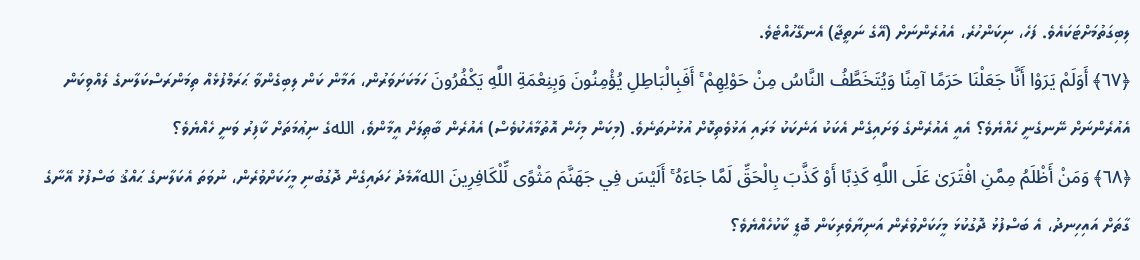ލިބިގަތުމަށްޓަކައެވެ. ފަހެ، ނިކަންހުރެ، އެއުރެންނަށް (އޭގެ ނަތީޖާ) އެނގޭހުއްޓެވެ.
﴿٦٧﴾ أَوَلَمْ يَرَوْا أَنَّا جَعَلْنَا حَرَمًا آمِنًا وَيُتَخَطَّفُ النَّاسُ مِنْ حَوْلِهِمْ ۚ أَفَبِالْبَاطِلِ يُؤْمِنُونَ وَبِنِعْمَةِ اللَّهِ يَكْفُرُونَ ހަމަކަށަވަރުން، އަމާން ކަން ލިބިގެންވާ ޙަރަމްފުޅެއް ތިމަންރަސްކަލާނގެ ލެއްވިކަން އެއުރެންނަށް ނޭނގެނީ ހެއްޔެވެ؟ އެއީ އެއުރެންގެ ވަށައިގެން އެކަކު އަނެކަކު މަރައި އަޅުވެތިކޮށް އުޅުނުތަނެވެ. (މިކަން މިހެން އޮތުމާއެކުވެސް) އެއުރެން ބާޠިލަށް އީމާންވެ، اللهގެ ނިޢުމަތަށް ކާފިރު ވަނީ ހެއްޔެވެ؟
﴿٦٨﴾ وَمَنْ أَظْلَمُ مِمَّنِ افْتَرَىٰ عَلَى اللَّهِ كَذِبًا أَوْ كَذَّبَ بِالْحَقِّ لَمَّا جَاءَهُ ۚ أَلَيْسَ فِي جَهَنَّمَ مَثْوًى لِّلْكَافِرِينَ اللهއާމެދު ހަދައިގެން ދޮގުބުނި މީހަކަށްވުރެން، ނުވަތަ އެކަލާނގެ ޙައްޤު ބަސްފުޅު އޭނާގެ ގާތަށް އައިހިނދު، އެ ބަސްފުޅު ދޮގުކުޅަ މީހަކަށްވުރެން އަނިޔާވެރިކަން ބޮޑީ ކާކުހެއްޔެވެ؟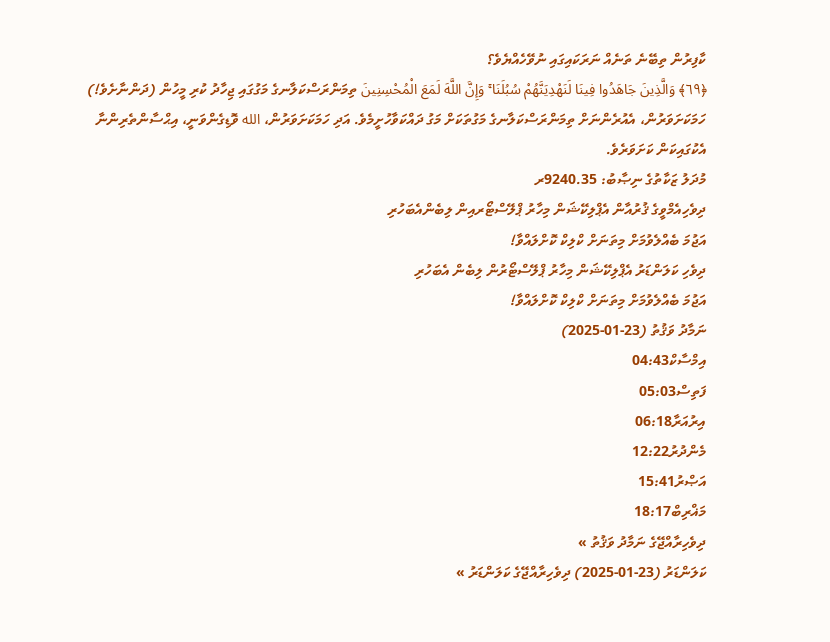ކާފިރުން ތިބޭނެ ތަނެއް ނަރަކައިގައި ނުވޭހެއްޔެވެ؟
﴿٦٩﴾ وَالَّذِينَ جَاهَدُوا فِينَا لَنَهْدِيَنَّهُمْ سُبُلَنَا ۚ وَإِنَّ اللَّهَ لَمَعَ الْمُحْسِنِينَ ތިމަންރަސްކަލާނގެ މަގުގައި ޖިހާދު ކުރި މީހުން (ދަންނާށެވެ!) ހަމަކަށަވަރުން، އެއުރެންނަށް ތިމަންރަސްކަލާނގެ މަގުތަކަށް މަގު ދައްކަވާހުށީމެވެ. އަދި ހަމަކަށަވަރުން، الله ވޮޑިގެންވަނީ، އިޙްސާންތެރިންނާ އެކުގައިކަން ކަށަވަރެވެ.
މުދަލު ޒަކާތުގެ ނިޞާބު: 9240.35ރ
ދިވެހިއެމްވީގެ ޤުރުއާން އެޕްލިކޭޝަން މިހާރު ޕްލޭސްޓޯރއިން ލިބެންއެބަހުރި
އަޖުމަ ބެއްލެވުމަށް މިތަނަށް ކްލިކް ކޮށްލައްވާ!
ދިވެހި ކަލަންޑަރު އެޕްލިކޭޝަން މިހާރު ޕްލޭސްޓޯރުން ލިބެން އެބަހުރި
އަޖުމަ ބެއްލެވުމަށް މިތަނަށް ކްލިކް ކޮށްލައްވާ!
ނަމާދު ވަޤުތު (23-01-2025)
އިމްސާކް04:43
ފަތިސް05:03
އިރުއަރާ06:18
މެންދުރު12:22
އަޞްރު15:41
މަޣްރިބް18:17
ދިވެހިރާއްޖޭގެ ނަމާދު ވަޤުތު »
ކަލަންޑަރު (23-01-2025) ދިވެހިރާއްޖޭގެ ކަލަންޑަރު »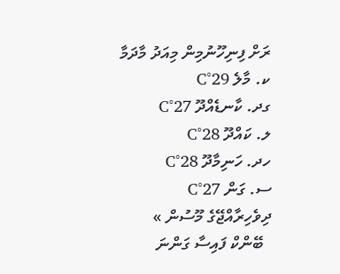ރަށް ފިނިހޫނުމިން މިއަދު މާދަމާ
ކ. މާލެ 29°C
ގދ. ކާނޑެއްދޫ 27°C
ލ. ކައްދޫ 28°C
ހދ. ހަނިމާދޫ 28°C
ސ. ގަން 27°C
ދިވެހިރާއްޖޭގެ މޫސުން »
  ބޭންކް ފައިސާ ގަންނަ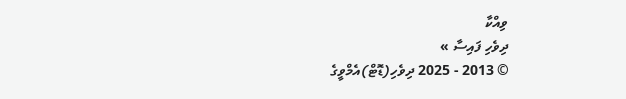ވިއްކާ
ދިވެހި ފައިސާ »
© 2013 - 2025 ދިވެހި(ޑޮޓް)އެމްވީގެ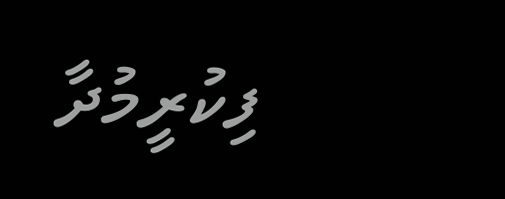ފިކުރީމުދާ